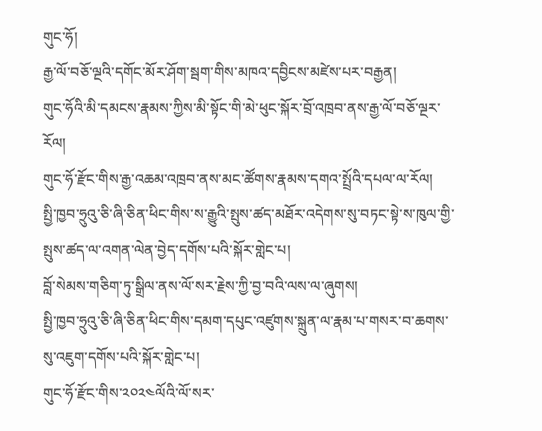གུང་ཧོ།
རྒྱ་ལོ་བཅོ་ལྔའི་དགོང་མོར་ཤོག་སྦག་གིས་མཁའ་དབྱིངས་མཛེས་པར་བརྒྱན།
གུང་ཧོའི་མི་དམངས་རྣམས་ཀྱིས་མི་སྟོང་གི་མེ་ཕུང་སྐོར་བྲོ་འཁྲབ་ནས་རྒྱ་ལོ་བཅོ་ལྔར་རོལ།
གུང་ཧོ་རྫོང་གིས་རྒྱ་འཆམ་འཁྲབ་ནས་མང་ཚོགས་རྣམས་དགའ་སྤྲོའི་དཔལ་ལ་རོལ།
སྤྱི་ཁྱབ་ཧྲུའུ་ཅི་ཞི་ཅིན་ཕིང་གིས་ས་རྒྱུའི་སྤུས་ཚད་མཐོར་འདེགས་སུ་བཏང་སྟེ་ས་ཁུལ་གྱི་སྤུས་ཚད་ལ་འགན་ལེན་བྱེད་དགོས་པའི་སྐོར་གླེང་པ།
བློ་སེམས་གཅིག་ཏུ་སྒྲིལ་ནས་ལོ་སར་རྗེས་ཀྱི་བྱ་བའི་ལས་ལ་ཞུགས།
སྤྱི་ཁྱབ་ཧྲུའུ་ཅི་ཞི་ཅིན་ཕིང་གིས་དམག་དཔུང་འཛུགས་སྐྲུན་ལ་རྣམ་པ་གསར་བ་ཆགས་སུ་འཇུག་དགོས་པའི་སྐོར་གླེང་པ།
གུང་ཧོ་རྫོང་གིས་༢༠༢༤ལོའི་ལོ་སར་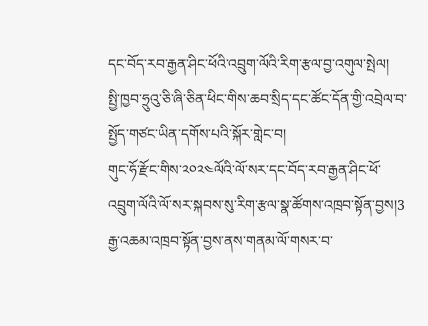དང་བོད་རབ་རྒྱན་ཤིང་ཕོའི་འབྲུག་ལོའི་རིག་རྩལ་བྱ་འགུལ་སྤེལ།
སྤྱི་ཁྱབ་ཧྲུའུ་ཅི་ཞི་ཅིན་ཕིང་གིས་ཆབ་སྲིད་དང་ཚོང་དོན་གྱི་འབྲེལ་བ་སྤྱོད་གཙང་ཡིན་དགོས་པའི་སྐོར་གླེང་བ།
གུང་ཧོ་རྫོང་གིས་༢༠༢༤ལོའི་ལོ་སར་དང་བོད་རབ་རྒྱན་ཤིང་ཕོ་འབྲུག་ལོའི་ལོ་སར་སྐབས་སུ་རིག་རྩལ་སྣ་ཚོགས་འཁྲབ་སྟོན་བྱས།3
རྒྱ་འཆམ་འཁྲབ་སྟོན་བྱས་ནས་གནམ་ལོ་གསར་བ་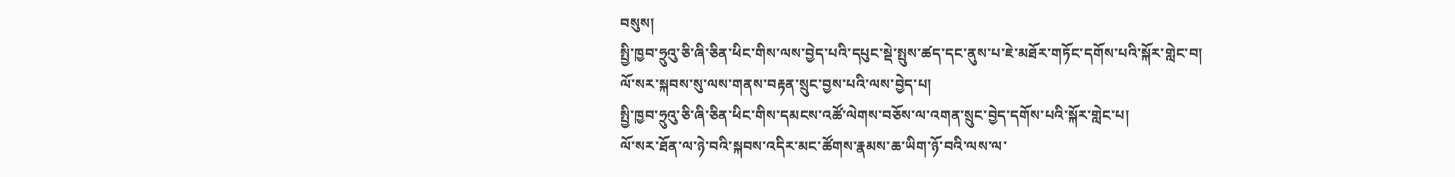བསུས།
སྤྱི་ཁྱབ་ཧྲུའུ་ཅི་ཞི་ཅིན་ཕིང་གིས་ལས་བྱེད་པའི་དཔུང་སྡེ་སྤུས་ཚད་དང་ནུས་པ་ཇེ་མཐོར་གཏོང་དགོས་པའི་སྐོར་གླེང་བ།
ལོ་སར་སྐབས་སུ་ལས་གནས་བརྟན་སྲུང་བྱས་པའི་ལས་བྱེད་པ།
སྤྱི་ཁྱབ་ཧྲུའུ་ཅི་ཞི་ཅིན་ཕིང་གིས་དམངས་འཚོ་ལེགས་བཅོས་ལ་འགན་སྲུང་བྱེད་དགོས་པའི་སྐོར་གླེང་པ།
ལོ་སར་ཐོན་ལ་ཉེ་བའི་སྐབས་འདིར་མང་ཚོགས་རྣམས་ཆ་ཡིག་ཉོ་བའི་ལས་ལ་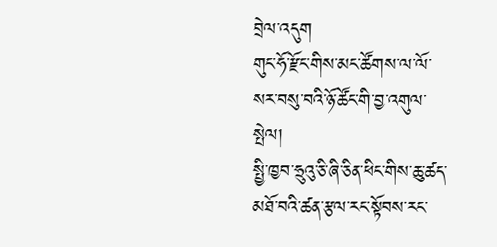བྲེལ་འདུག
གུང་ཧོ་རྫོང་གིས་མང་ཚོགས་ལ་ལོ་སར་བསུ་བའི་ཉོ་ཚོང་གི་བྱ་འགུལ་སྤེལ།
སྤྱི་ཁྱབ་ཧྲུའུ་ཅི་ཞི་ཅིན་ཕིང་གིས་ཆུ་ཚད་མཐོ་བའི་ཚན་རྩལ་རང་སྟོབས་རང་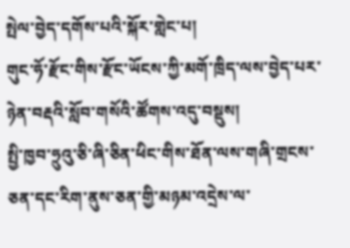སྤེལ་བྱེད་དགོས་པའི་སྐོར་གླེང་པ།
གུང་ཧོ་རྫོང་གིས་རྫོང་ཡོངས་ཀྱི་མགོ་ཁྲིད་ལས་བྱེད་པར་ཉེན་བརྡའི་སློབ་གསོའི་ཚོགས་འདུ་བསྡུས།
སྤྱི་ཁྱབ་ཧྲུའུ་ཅི་ཞི་ཅིན་ཕིང་གིས་ཐོན་ལས་གཞི་གྲངས་ཅན་དང་རིག་ནུས་ཅན་གྱི་མཉམ་འདྲེས་ལ་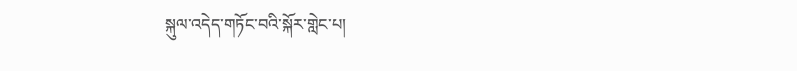སྐུལ་འདེད་གཏོང་བའི་སྐོར་གླེང་པ།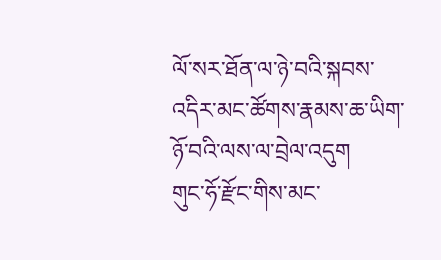ལོ་སར་ཐོན་ལ་ཉེ་བའི་སྐབས་འདིར་མང་ཚོགས་རྣམས་ཆ་ཡིག་ཉོ་བའི་ལས་ལ་བྲེལ་འདུག
གུང་ཧོ་རྫོང་གིས་མང་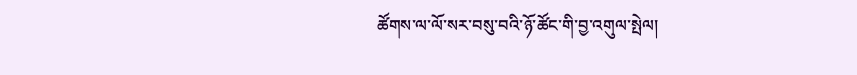ཚོགས་ལ་ལོ་སར་བསུ་བའི་ཉོ་ཚོང་གི་བྱ་འགུལ་སྤེལ།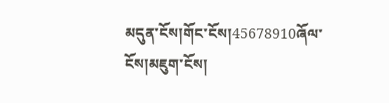མདུན་ངོས།གོང་ངོས།45678910ཞོལ་ངོས།མཇུག་ངོས།